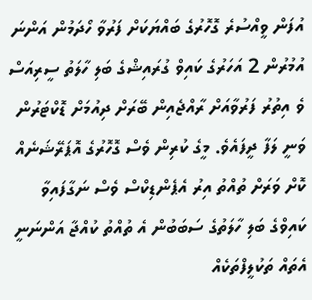އުފަން ވީއްސުރެ ގޮހޮރުގެ ބައްޔަކަށް ފަރުވާ ހޯދަމުން އަންނަ އުމުރުން 2 އަހަރުގެ ކައިވް ގުރައިޝްގެ ބަލި ހާލަތު ސީރިއަސް ވެ އިތުރު ފަރުވާއަށް ރާއްޖެއިން ބޭރަށް ދިއުމަށް ޑޮކްޓަރުން ވަނީ ލަފާ ދީފައެވެ. މީގެ ކުރިން ވެސް ގޮހޮރުގެ އޮޕަރޭޝަނެއް ކޮށް ވަރަށް ތުއްތު އިރު އެޕެންޑިކްސް ވެސް ނަގާފައިވާ ކައިވްގެ ބަލި ހާލަތުގެ ސަބަބުން އެ ތުއްތު ކުއްޖާ އަންނަނީ އެތައް ތަކުލީފްތަކެއް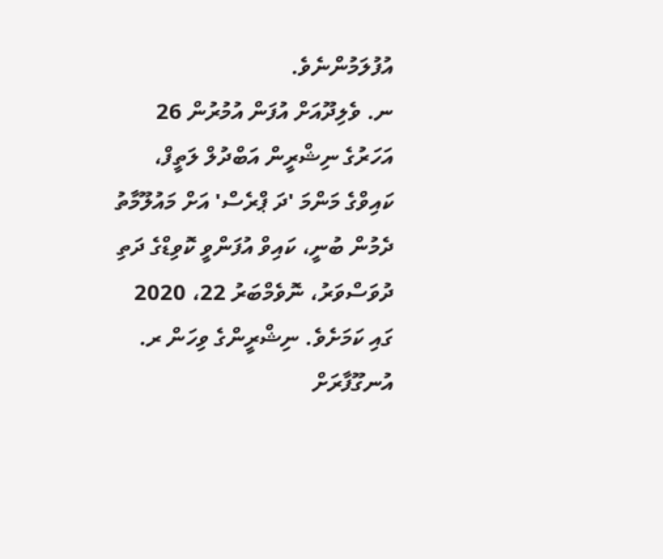އުފުލަމުންނެވެ.
ނ. ވެލިދޫއަށް އުފަން އުމުރުން 26 އަހަރުގެ ނިޝްރީން އަބްދުލް ލަތީފް، ކައިވްގެ މަންމަ 'ދަ ޕްރެސް' އަށް މައުލޫމާތު ދެމުން ބުނީ، ކައިވް އުފަންވީ ކޮވިޑްގެ ދަތި ދުވަސްވަރު، ނޮވެމްބަރު 22، 2020 ގައި ކަމަށެވެ. ނިޝްރީންގެ ވިހަން ރ. އުނގޫފާރަށް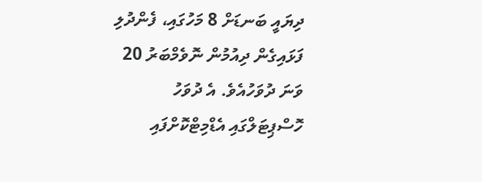ދިޔައީ ބަނޑަށް 8 މަހުގައި، ފެންދުލި ފަޅައިގެން ދިއުމުން ނޮވެމްބަރު 20 ވަނަ ދުވަހުއެވެ. އެ ދުވަހު ހޮސްޕިޓަލްގައި އެޑްމިޓްކޮށްފައި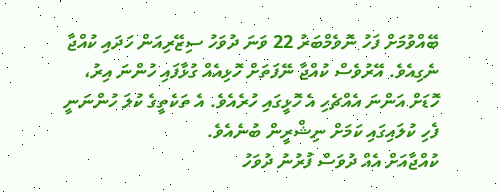ބޭއްވުމަށް ފަހު ނޮވެމްބަރު 22 ވަނަ ދުވަހު ސިޒޭރިއަން ހަދައި ކުއްޖާ ނެގިއެވެ. އޭރުވެސް ކުއްޖާ ނޭފަތަށް ހޮޅިއެއް ގުޅާފައި ހުންނަ އިރު، ހޮޑަށް އަންނަ އެއްޗެހި އެ ހޮޅީގައި ހުރެއެވެ. އެ ތަކެތީގެ ކުލަ ހުންނަނީ ފެހި ކުލައިގައި ކަމަށް ނިޝްރީން ބުނެއެވެ.
ކުއްޖާއަށް އެއް ދުވަސް ފުރުނު ދުވަހު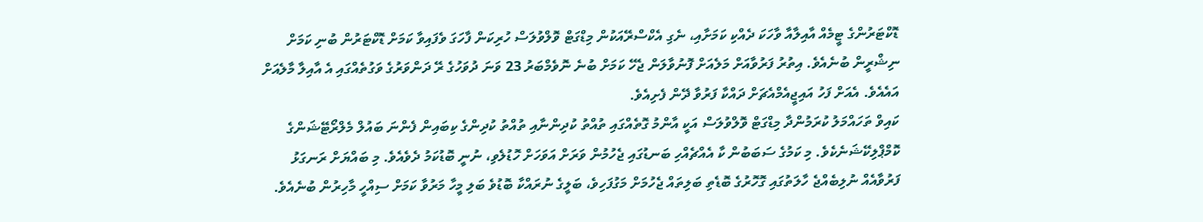ޑޮކްޓަރުންގެ ޓީމެއް އާއިލާއާ ވާހަކަ ދެއްކި ކަމަށާއި، ނެގި އެކްސްރޭއަކުން މިޑްގަޓް ވޮލްވުލަސް ހުރިކަން ފާހަގަ ވެފައިވާ ކަމަށް ޑޮކްޓަރުން ބުނި ކަމަށް ނިޝްރީން ބުނެއެވެ. އިތުރު ފަރުވާއަށް މަލެއަށް ފޮނުވާލަން ޖެހޭ ކަމަށް ބުނެ ނޮވެމްބަރު 23 ވަނަ ދުވަހުގެ ރޭ ދަންވަރުގެ ވަގުތެއްގައި އެ އާއިލާ މާލެއަށް އައެއެވެ. އެއަށް ފަހު އައިޖީއެމްއެޗަށް ދައްކާ ފަރުވާ ދޭން ފެށިއެވެ.
ކައިވް ތަހައްމަލު ކުރަމުންދާ މިޑްގަޓް ވޮލްވުލަސް އަކީ އާންމު ގޮތެއްގައި ތުއްތު ކުދިންނާއި ތުއްތު ކުދިންގެ ކިބައިން ފެންނަ ބައުލް މެލްރޯޓޭޝަންގެ ކޮމްޕްލިކޭޝަނެކެވެ. މި ކަމުގެ ސަބަބުން ކާ އެއްޗެއްހި ބަނޑުގައި ޖެހުމުން ވަރަށް އަވަހަށް ހޮޑުލެވި، ނުނީ ބޮޑުކަމު ދެވެއެވެ. މި ބައްޔަށް ރަނގަޅު ފަރުވާއެއް ނުލިބެއްޖެ ހާލަތުގައި ގޮހޮރުގެ ބޮޑެތި ބަލިތައް ޖެހުމަށް މަގުފަހިވެ، ބަލީގެ ނުރައްކާ ބޮޑުވެ ބަލި މީހާ މަރުވާ ކަމަށް ސިއްހީ މާހިރުން ބުނެއެވެ.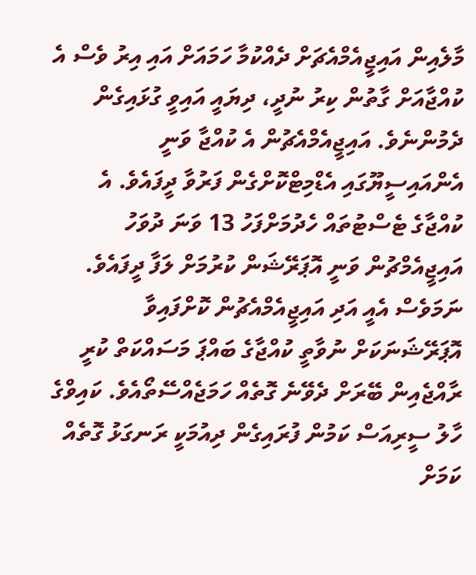މާލެއިން އައިޖީއެމްއެޗަށް ދެއްކުމާ ހަމައަށް އައި އިރު ވެސް އެ ކުއްޖާއަށް ގާތުން ކިރު ނުދީ، ދިޔައީ އައިވީ ގުޅައިގެން ދެމުންނެވެ. އައިޖީއެމްއެޗުން އެ ކުއްޖާ ވަނީ އެންއައިސީޔޫގައި އެޑްމިޓްކޮށްގެން ފަރުވާ ދީފައެވެ. އެ ކުއްޖާގެ ޓެސްޓުތައް ހެދުމަށްފަހު 13 ވަނަ ދުވަހު އައިޖީއެމްޗުން ވަނީ އޮޕަރޭޝަން ކުރުމަށް ލަފާ ދީފައެވެ. ނަމަވެސް އެއީ އަދި އައިޖީއެމްއެޗުން ކޮށްފައިވާ އޮޕަރޭޝަނަކަށް ނުވާތީ ކުއްޖާގެ ބައްޕަ މަސައްކަތް ކުރީ ރާއްޖެއިން ބޭރަށް ދެވޭނެ ގޮތެއް ހަމަޖެއްސޭތޯއެވެ. ކައިވްގެ ހާލު ސީރިއަސް ކަމުން ފުރައިގެން ދިއުމަކީ ރަނގަޅު ގޮތެއް ކަމަށް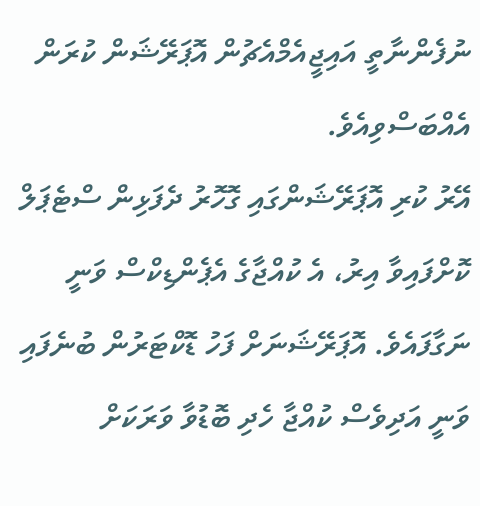ނުފެންނާތީ އައިޖީއެމްއެޗުން އޮޕަރޭޝަން ކުރަން އެއްބަސްވިއެވެ.
އޭރު ކުރި އޮޕަރޭޝަންގައި ގޮހޮރު ދެފަޅިން ސްޓެޕަލް ކޮށްފައިވާ އިރު، އެ ކުއްޖާގެ އެޕެންޑިކްސް ވަނީ ނަގާފައެވެ. އޮޕަރޭޝަނަށް ފަހު ޑޮކްޓަރުން ބުނެފައި ވަނީ އަދިވެސް ކުއްޖާ ހެދި ބޮޑުވާ ވަރަކަށް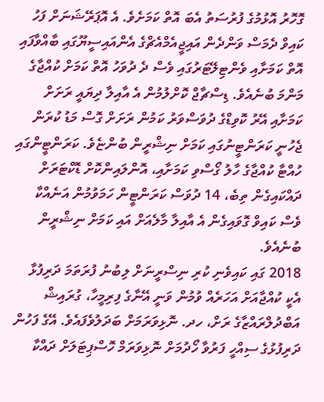ގޮހޮރު އޮޅުމުގެ ފުރުސަތު އެބަ އޮތް ކަމަށެވެ. އެ އޮޕަރޭޝަނަށް ފަހު ކައިވް ދެމަސް ވަންދެން އައިޖީއެމްއެޗްގެ އެންއައިސީޔޫގައި ބާއްވާފައި އޮތް ކަމަށާއި ވެންޓިލޭޓަރުގައި ވެސް ދެ ދުވަހު އޮތް ކަމަށް ކުއްޖާގެ މަންމަ ބުނެއެވެ. ޑިސްޗާޖް ކޮށްލުމުން އެ އާއިލާ ދިޔައީ ރަށަށް ކަމަށާއި އޭރު ކޮވިޑްގެ ދުވަސްވަރު ކަމުން ރަށަށް ގޮސް މަޑު ކުރަން ޖެހުނީ ކަރަންޓީނުގައި ކަމަށް ނިޝްރީން ބުންޏެވެ. ކަރަންޓީންގައި ހުއްޓާ ކުއްޖާގެ ހާލު ގޯސްވި ކަމަށާއި، އޮންލައިންކޮށް ޑޮކްޓަރަށް ދައްކައިގެން ތިބެ، 14 ދުވަސް ކަރަންޓީން ހަމަވުމުން އަނެއްކާ ވެސް ކައިވް ގޮވައިގެން އެ އާއިލާ މާލެއަށް އައި ކަމަށް ނިޝްރީން ބުނެއެވެ.
2018 ގައި ކައިވެނި ކުރި ނިސްރީނަށް ލިބުނު ފުރަތަމަ ދަރިފުޅާ އެކީ ކުއްޖާއަށް އަހަރެއް ވުމުން ވަނީ އޭނާގެ ފިރިމީހާ، ގުރައިޝް އަބްދުލްރައްޒާގެ ރަށް، ހދ. ނޮޅިވަރަމަށް ބަދަލުވެފައެވެ. އޭގެ ފަހުން ދަރިފުޅުގެ ސިއްހީ ފަރުވާ ހޯދުމަށް ނޮޅިވަރަމް ހޮސްޕިޓަލަށް ދައްކާ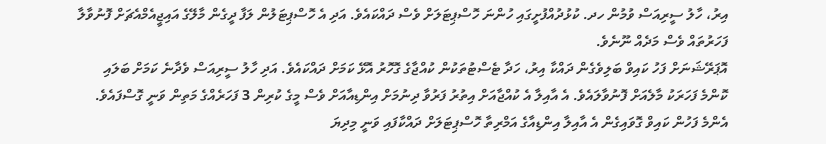އިރު، ހާލު ސީރިއަސް ވުމުން ހދ. ކުޅުދުއްފުށީގައި ހުންނަ ހޮސްޕިޓަލަށް ވެސް ދައްކައެވެ. އަދި އެ ހޮސްޕިޓަލުން ލަފާ ދީގެން މާލޭގެ އައިޖީއެމްއެޗަށް ފޮނުވާލާ ފަހަރުތައް ވެސް މަދެއް ނޫނެވެ.
އޮޕަރޭޝަނަށް ފަހު ކައިވް ބަލިވެގެން ދައްކާ އިރު، ހަދާ ޓެސްޓުތަކުން ކުއްޖާގެ ގޮހޮރު އޮޅޭ ކަމަށް ދައްކައެވެ. އަދި ހާލު ސީރިއަސް ވެދާނެ ކަމަށް ބަލައި ކޮންމެ ފަހަރަކު މާލެއަށް ފޮނުވާލައެވެ. އެ އާއިލާ އެ ކުއްޖާއަށް އިތުރު ފަރުވާ ދިނުމަށް އިންޑިއާއަށް ވެސް މީގެ ކުރިން 3 ފަހަރެއްގެ މަތިން ވަނީ ގޮސްފައެވެ. އެންމެ ފަހުން ކައިވް ގޮވައިގެން އެ އާއިލާ އިންޑިއާގެ އަމްރިތާ ހޮސްޕިޓަލަށް ދައްކާފައި ވަނީ މިދިޔަ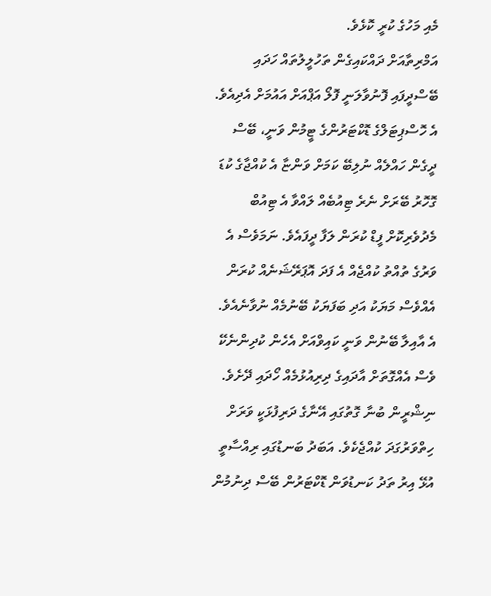މެއި މަހުގެ ކުރީ ކޮޅެވެ.
އަމްރިތާއަށް ދައްކައިގެން ތަހުލީލުތައް ހަދައި ބޭސްދީފައި ފޮނުވާލަނީ ފޮލޯ އަޕްއަށް އައުމަށް އެދިއެވެ. އެ ހޮސްޕިޓަލްގެ ޑޮކްޓަރުންގެ ޓީމުން ވަނީ، ބޭސް ދީގެން ހައްލެއް ނުލިބޭ ކަމަށް ވަންޏާ އެ ކުއްޖާގެ ކުޑަ ގޮހޮރު ބޭރަށް ނެރެ ޓިއުބެއް ލައްވާ އެ ޓިއުބް މެދުވެރިކޮށް ފީޑް ކުރަން ލަފާ ދީފައެވެ. ނަމަވެސް އެ ވަރުގެ ތުއްތު ކުއްޖެއް އެ ފަދަ އޮޕަރޭޝަނެއް ކުރަން އެއްވެސް މަޔަކު އަދި ބަފަޔަކު ބޭނުމެއް ނުވާނެއެވެ. އެ އާއިލާ ބޭނުން ވަނީ ކައިވްއަށް އެހެން ކުދިންނެކޭ ވެސް އެއްގޮތަށް އާދައިގެ ދިރިއުޅުމެއް ހޯދައި ދޭށެވެ.
ނިޝްރީން ބުނާ ގޮތުގައި އޭނާގެ ދަރިފުޅަކީ ވަރަށް ހިތްވަރުގަދަ ކުއްޖެކެވެ. އަބަދު ބަނޑުގައި ރިއްސާތީ އުޅޭ އިރު ތަދު ކަނޑުވަން ޑޮކްޓަރުން ބޭސް ދިނުމުން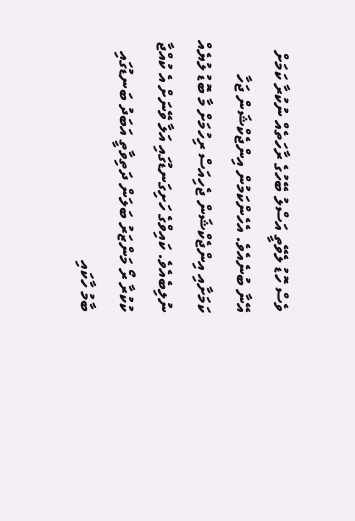ވެސް ހޮޑު ލެވޭތީ އަސްލު ބޭހުގެ ރާހަތެއް ނުކުރާ ކަމަށް އޭނާ ބުނެއެވެ. އެހެންކަމުން އިންޖެކްޝަން ޖަހާ ކަމަށާއި އިންޖެކްޝަން ޖެހިއަސް ރިހުމަށް މާ ބޮޑު ލުޔެއް ނުލިބެއެވެ. ކައިވްގެ ހަށިގަނޑުގައި އަލާ ވޭނަށް އެ ކުއްޖާ ކުކުރާ ރޯ މަންޒަރު ބަލަން ދަތިވާތީ އަބަދު ބަނޑުގައި ބާމު ހާކައި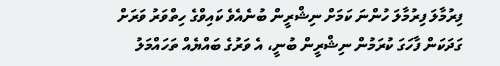ފިރުމާލަ ފިރުމާލަ ހުންނަ ކަމަށް ނިޝްރީން ބުނެއެވެ ކައިވްގެ ހިތްވަރު ވަރަށް ގަދަކަން ފާހަގަ ކުރަމުން ނިޝްރީން ބުނީ، އެ ވަރުގެ ބައްޔެއް ތަހައްމަލު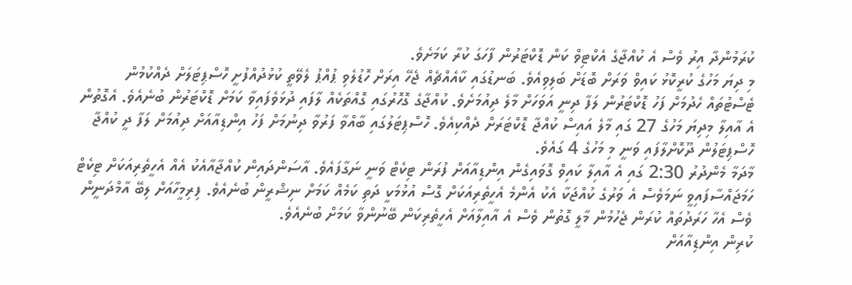ކުރަމުންދާ އިރު ވެސް އެ ކުއްޖާގެ އެކްޓިވް ކަން ޑޮކްޓަރުން ފާހަގަ ކުރާ ކަމަށެވެ.
މި ދިޔަ މަހުގެ ކުރީކޮޅު ކައިވް ވަރަށް ބޮޑަށް ބަލިވިއެވެ. ބަނޑުގައި ކާއެއްޗެއް ޖެހޭ އިރަށް ހޮޑުލެވި ޕުއްޕު ލެވޭތީ ކުޅުދުއްފުށީ ހޮސްޕިޓަލަށް ދެއްކުމުން ޓެސްޓުތައް ހެދުމަށް ފަހު ޑޮކްޓަރުން ލަފާ ދިނީ އަވަހަށް މާލެ ދިއުމަށެވެ. ކުއްޖާގެ ގޮހޮރުގައި ގޮއްތަކެއް ލާފައި ދުޅަވެފައިވާ ކަމަށް ޑޮކްޓަރުން ބުނެއެވެ. އެގޮތުން އެ އާއިލާ މިދިޔަ މަހުގެ 27 ގައި މާލެ އައިސް ކުއްޖާ ޑޮކްޓަރަށް ދެއްކިއެވެ. ހޮސްޕިޓަލުގައި ބާއްވާ ފަރުވާ ދިނުމަށް ފަހު އިންޑިއާއަށް ދިއުމަށް ލަފާ ދީ ކުއްޖާ ހޮސްޕިޓަލުން ދޫކޮށްލާފައި ވަނީ މި މަހުގެ 4 ގައެވެ.
މާދަމާ މެންދުރު 2:30 ގައި އެ އާއިލާ ކައިވް ގޮވައިގެން އިންޑިއާއަށް ފުރަން ޓިކެޓް ވަނީ ނަގާފައެވެ. އާސަންދައިން ކުއްޖާއާއެކު އެއް އެހީތެރިއަކަށް ޓިކެޓް ހަމަޖައްސާފައިވީ ނަމަވެސް އެ ވަރުގެ ކުއްޖަކާ އެކު އެންމެ އެހީތެރިއަކަށް ގޮސް އުޅުމަކީ ދަތި ކަމެއް ކަމަށް ނިޝްރީން ބުނެއެވެ. ފިރިމީހާއަށް ލިބޭ އާމްދަނީން ވެސް އެހާ ހަރަދުތައް ކުރަން ޖެހުމުން މާލީ ގޮތުން ވެސް އެ އާއިލާއަށް އެހީތެރިކަން ބޭނުންވާ ކަމަށް ބުނެއެވެ.
ކުރިން އިންޑިއާއަށް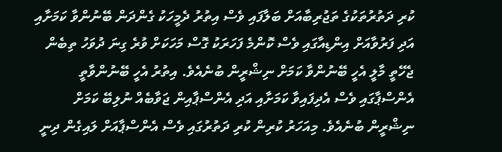ކުރި ދަތުރުތަކުގެ ތަޖުރިބާއަށް ބަލާފައި ވެސް އިތުރު ދެމީހަކު ގެންދަން ބޭނުންވާ ކަމަށާއި އަދި ފަރުވާއަށް އިންޑިއާގައި ވެސް ކޮންމެ ފަހަރަކު ގޮސް މަހަކަށް ވުރެ ގިނަ ދުވަހު ތިބެން ޖެހޭތީ މާލީ އެހީ ބޭނުންވާ ކަމަށް ނިޝްރީން ބުނެއެވެ. އިތުރު އެހީ ބޭނުންވާތީ އެންސްޕާގައި ވެސް އެދިފައިވާ ކަމަށާއި އަދި އެންސްޕާއިން ޖަވާބެއް ނުލިބޭ ކަމަށް ނިޝްރީން ބުނެއެވެ. މިއަހަރު ކުރިން ކުރި ދަތުރުގައި ވެސް އެންސްޕާއަށް ލައިގެން ދިނީ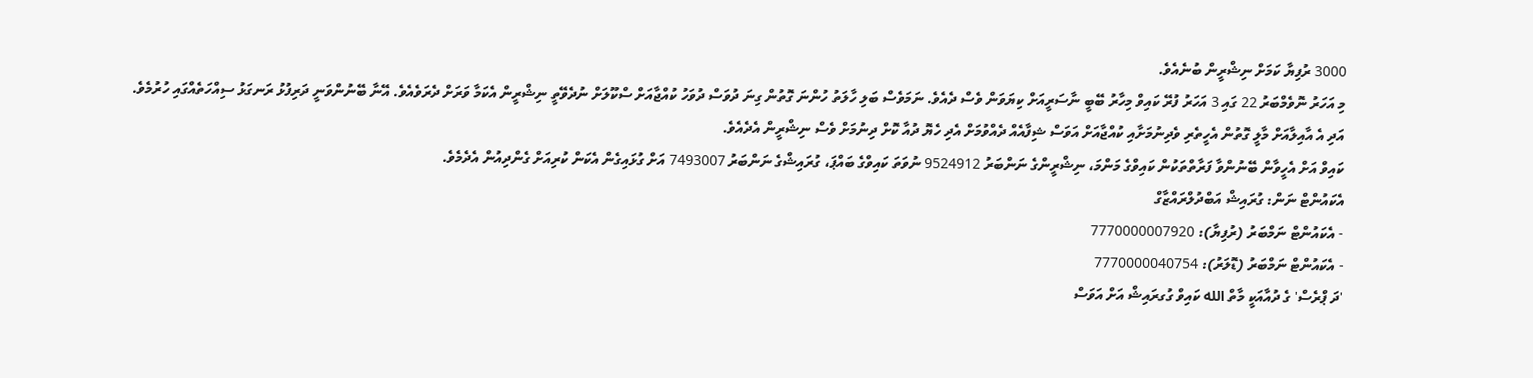3000 ރުފިޔާ ކަމަށް ނިޝްރީން ބުނެއެވެ.
މި އަހަރު ނޮވެމްބަރު 22 ގައި 3 އަހަރު ފުރޭ ކައިވް މިހާރު ބޭބީ ނާސަރީއަށް ކިޔަވަން ވެސް ދެއެވެ. ނަމަވެސް ބަލި ހާލަތު ހުންނަ ގޮތުން ގިނަ ދުވަސް ދުވަހު ކުއްޖާއަށް ސްކޫލަށް ނުދެވޭތީ ނިޝްރީން އެކަމާ ވަރަށް ދެރަވެއެވެ. އޭނާ ބޭނުންވަނީ ދަރިފުޅު ރަނގަޅު ސިއްހަތެއްގައި ހުރުމެވެ. އަދި އެ އާއިލާއަށް މާލީ ގޮތުން އެހީތެރި ވެދިނުމަށާއި ކުއްޖާއަށް އަވަސް ޝިފާއެއް ދެއްވުމަށް އެދި ހެޔޮ ދުއާ ކޮށް ދިނުމަށް ވެސް ނިޝްރީން އެދެއެވެ.
ކައިވް އަށް އެހީވާން ބޭނުންވާ ފަރާތްތަކުން ކައިވްގެ މަންމަ، ނިޝްރީންގެ ނަންބަރު 9524912 ނުވަތަ ކައިވްގެ ބައްޕަ، ގުރައިޝްގެ ނަންބަރު 7493007 އަށް ގުޅައިގެން އެކަން ކުރިއަށް ގެންދިއުން އެދެމެވެ.
އެކައުންޓް ނަން: ގުރައިޝް އަބްދުލްރައްޒާގް
- އެކައުންޓް ނަމްބަރު (ރުފިޔާ): 7770000007920
- އެކައުންޓް ނަމްބަރު (ޑޮލަރު): 7770000040754
'ދަ ޕްރެސް' ގެ ދުއާއަކީ މާތް الله ކައިވް ގުގރައިޝް އަށް އަވަސް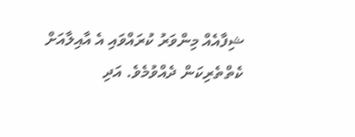ޝިފާއެއް މިންވަރު ކުރައްވައި އެ އާއިލާއަށް ކެތްތެރިކަން ދެއްވުމެވެ. އަދި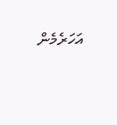އަހަރެމެން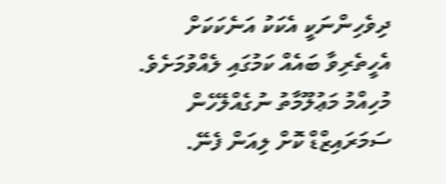ދިވެހިންނަކީ އެކަކު އަނެކަކަށް އެހީތެރިވާ ބައެއް ކަމުގައި ލެއްވުމަށެވެ.
މުހިއްމު މަޢުލޫމާތު ނުގެއްލޭހެން ސަމަރައިޒްޑް ކޮށް ލިއަން ފެނޭ.